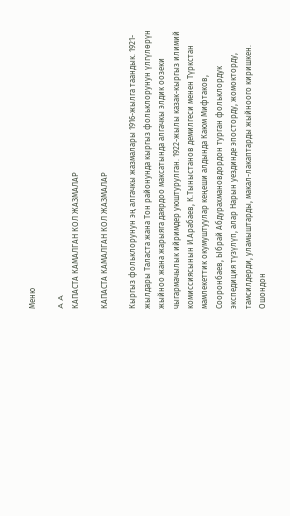Меню

A A
КАПАСТА КАМАЛГАН КОЛ ЖАЗМАЛАР

КАПАСТА КАМАЛГАН КОЛ ЖАЗМАЛАР

Кыргыз фольклорунун эң алгачкы жазмалары 1916-жылга таандык. 1921-жылдары Таласта жана Тон районунда кыргыз фольклорунун үлгүлөрүн жыйноо жана жарыяга даярдоо максатында алгачкы элдик оозеки чыгармачылык ийримдер уюштурулган. 1922-жылы казак-кыргыз илимий комиссиясынын И.Арабаев, К.Тыныстанов демилгеси менен Түркстан мамлекеттик окумуштуулар кеңеши алдында Каюм Мифтаков, Сооронбаев, Ыбрай Абдурахмановдордон турган фольклордук экспедиция түзүлүп, алар Нарын уездинде эпосторду, жомокторду, тамсилдерди, уламыштарды, макал-лакаптарды жыйноого киришкен. Ошондон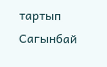тартып Сагынбай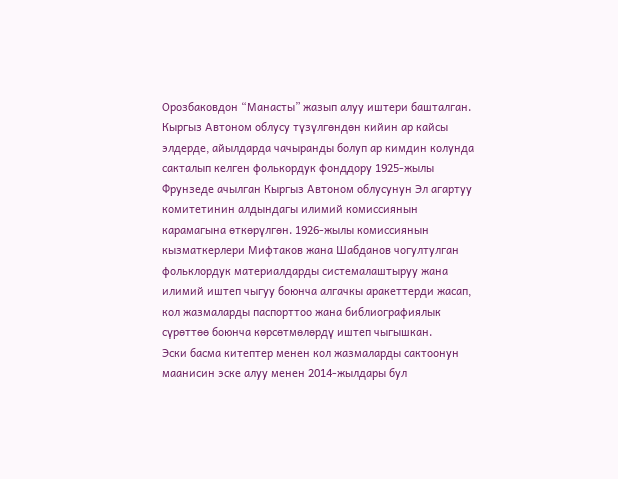Орозбаковдон “Манасты” жазып алуу иштери башталган.
Кыргыз Автоном облусу түзүлгөндөн кийин ар кайсы элдерде, айылдарда чачыранды болуп ар кимдин колунда сакталып келген фолькордук фонддору 1925-жылы Фрунзеде ачылган Кыргыз Автоном облусунун Эл агартуу комитетинин алдындагы илимий комиссиянын карамагына өткөрүлгөн. 1926-жылы комиссиянын кызматкерлери Мифтаков жана Шабданов чогултулган фольклордук материалдарды системалаштыруу жана илимий иштеп чыгуу боюнча алгачкы аракеттерди жасап, кол жазмаларды паспорттоо жана библиографиялык сүрөттөө боюнча көрсөтмөлөрдү иштеп чыгышкан.
Эски басма китептер менен кол жазмаларды сактоонун маанисин эске алуу менен 2014-жылдары бул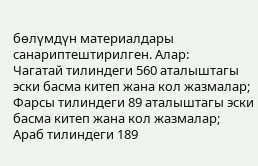бөлүмдүн материалдары санариптештирилген. Алар:
Чагатай тилиндеги 560 аталыштагы эски басма китеп жана кол жазмалар;
Фарсы тилиндеги 89 аталыштагы эски басма китеп жана кол жазмалар;
Араб тилиндеги 189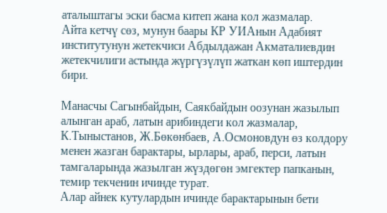аталыштагы эски басма китеп жана кол жазмалар.
Айта кетчү сөз, мунун баары КР УИАнын Адабият институтунун жетекчиси Абдылдажан Акматалиевдин жетекчилиги астында жүргүзүлүп жаткан көп иштердин бири.

Манасчы Сагынбайдын, Саякбайдын оозунан жазылып алынган араб, латын арибиндеги кол жазмалар, К.Тыныстанов, Ж.Бөкөнбаев, А.Осмоновдун өз колдору менен жазган барактары, ырлары, араб, перси, латын тамгаларында жазылган жүздөгөн эмгектер папканын, темир текченин ичинде турат.
Алар айнек кутулардын ичинде барактарынын бети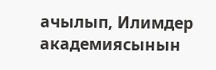ачылып, Илимдер академиясынын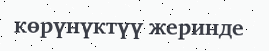көрүнүктүү жеринде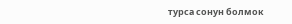турса сонун болмок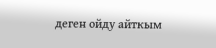деген ойду айткым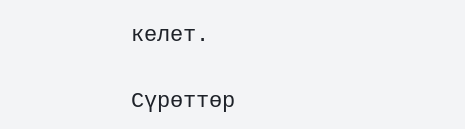келет.

Сүрөттөр